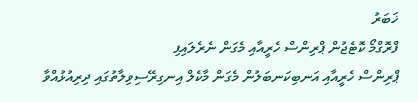ޚަބަރު
ފްރޮގްމޯ ކޮޓެޖުން ޕްރިންސް ހެރީއާއި މެގަން ނެރެލައިފި
ޕްރިންސް ހެރީއާއި އަނބިކަނބަލުން މެގަން މާކެލް އިނގިރޭސިވިލާތުގައި ދިރިއުޅުއްވާ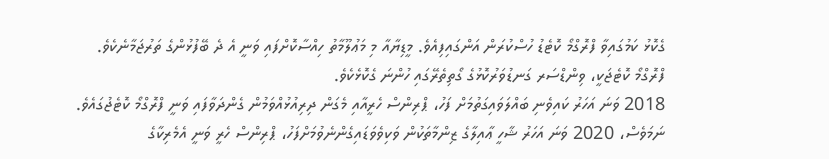ގެކޮޅު ކަމުގައިވާ ފްރޮގްމޯ ކޮޓެޑު ހުސްކުރަން އަންގައިފިއެވެ. މީޑިޔާއާ މި މަޢުލޫމާތު ހިއްސާކޮށްފައި ވަނީ އެ ދެ ބޭފުޅުންގެ ތަރުޖަމާނެކެވެ. ފްރޮގްމޯ ކޮޓެޖަކީ، ވިންޑްސަރ ގަނޑުވަރުކޮޅުގެ ގޯތިތެރޭގައި ހުންނަ ގެކޮޅެކެވެ.
2018 ވަނަ އަހަރު ކައިވެނި ބައްލަވައިގަތުމަށް ފަހު، ޕްރިންސް ހެރީއާއި މެގަން ދިރިއުޅުއްވަމުން ގެންދަވާފައި ވަނީ ފްރޮގްމޯ ކޮޓެޖުގައެވެ. ނަމަވެސް، 2020 ވަނަ އަހަރު ޝާހީ ޢާއިލާގެ ޒިންމާތަކުން ވަކިވެވަޑައިގެންނެވުމަށްފަހު، ޕްރިންސް ހެރީ ވަނީ އެމެރިކާގެ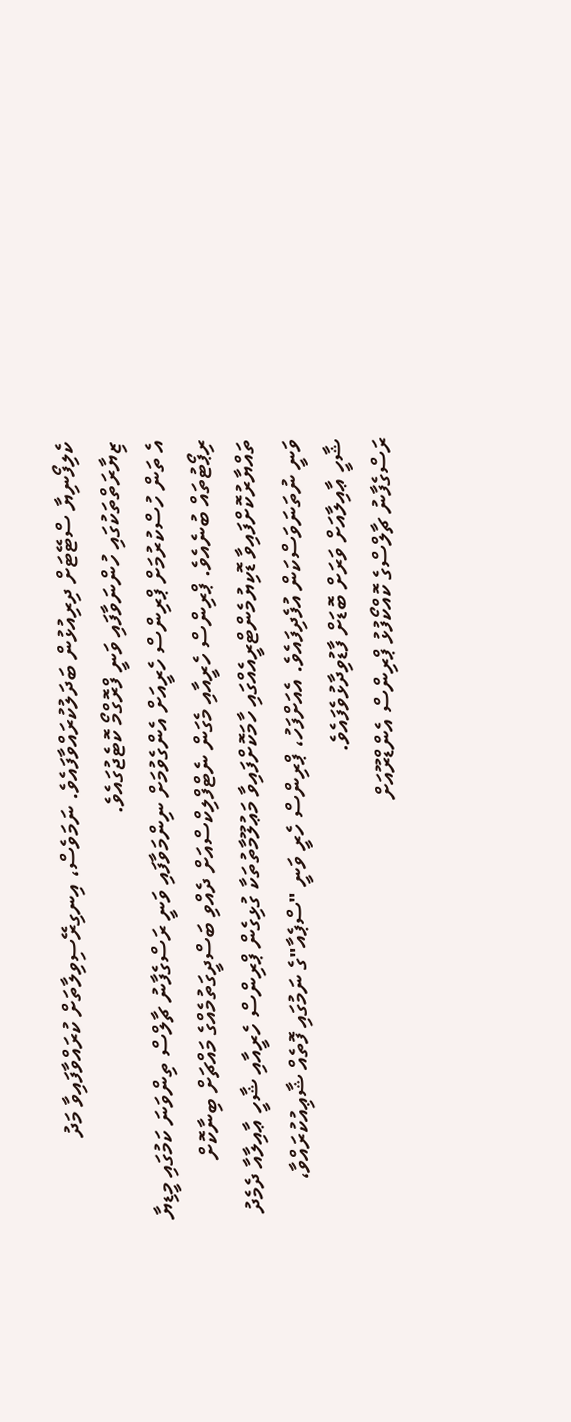ކެލިފޯނިޔާ ސްޓޭޓަށް ދިރިއުޅުން ބަދަލުކުރައްވާފައެވެ. ނަމަވެސް، އިނގިރޭސިވިލާތަށް ކުރައްވާފައިވާ މަދު ޒިޔާރަތްތަކުގައި ހުންނަވާފައި ވަނީ ފްރޮގްމޯ ކޮޓެޖުގައެވެ.
އެ ތަން ހުސްކުރުމަށް ޕްރިންސް ހެރީއަށް އެންގެވުމަށް ނިންމަވާފައި ވަނީ ރަސްގެފާނު ޗާލްސް ތިންވަނަ ކަމުގައި މީޑިޔާ ރިޕޯޓުތައް ބުނެއެވެ. ޕްރިންސް ހެރީއާއި މެގަން ނެޓްފްލިކްސްއަށް ދެއްވި ބަސްދީގަތުމެއްގެ މައްޗަށް ބިނާކޮށް ތައްޔާރުކޮށްފައިވާ ޑޮކިޔުމެންޓްރީއެއްގައި ހާމަކޮށްފައިވާ މަޢުލޫމާތުތަކާ ގުޅިގެން ޕްރިންސް ހެރީއާއި ޝާހީ ޢާއިލާއާ ދެމެދު ވަނީ ނުތަނަވަސްކަން އުފެދިފައެވެ. އެއަށްފަހު، ޕްރިންސް ހެރީ ވަނީ "ސްޕެއާ"ގެ ނަމުގައި ފޮތެއް ޝާޢިއުކުރައްވާ، ޝާހީ ޢާއިލާއަށް ވަރަށް ބޮޑަށް ފާޑުވިދާޅުވެފައެވެ.
ރަސްގެފާނު ޗާލްސްގެ ކޮއްކޯފުޅު ޕްރިންސް އެންޑްރޫއަށް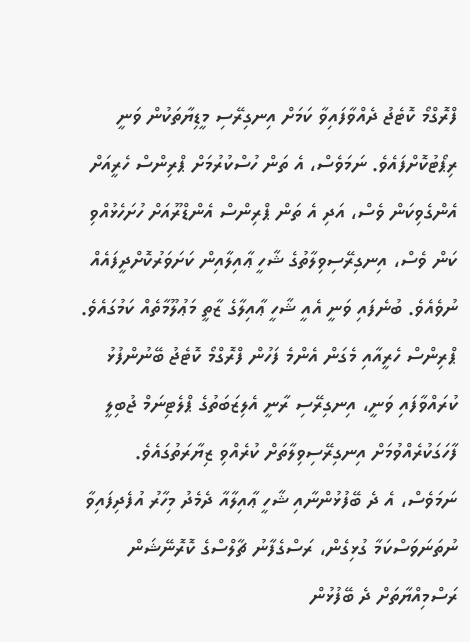ފްރޮގްމޯ ކޮޓެޖު ދެއްވާފައިވާ ކަމަށް އިނގިރޭސި މީޑިޔާތަކުން ވަނީ ރިޕޯޓުކޮށްފައެވެ. ނަމަވެސް، އެ ތަން ހުސްކުރުމަށް ޕްރިންސް ހެރީއަށް އެންގެވިކަން ވެސް، އަދި އެ ތަން ޕްރިންސް އެންޑްރޫއަށް ހުށަހެޅުއްވި ކަން ވެސް، އިނގިރޭސިވިލާތުގެ ޝާހީ ޢާއިލާއިން ކަށަވަރުކޮށްދީފައެއް ނުވެއެވެ. ބުނެފައި ވަނީ އެއީ ޝާހީ ޢާއިލާގެ ޒާތީ މަޢުލޫމާތެއް ކަމުގައެވެ.
ޕްރިންސް ހެރީއާއި މެގަން އެންމެ ފަހުން ފްރޮގްމޯ ކޮޓެޖު ބޭނުންފުޅު ކުރައްވާފައި ވަނީ، އިނގިރޭސި ރާނީ އެލިޒަބަތުގެ ޕްލެޓިނަމް ޖުބިލީ ފާހަގަކުރެއްވުމަށް އިނގިރޭސިވިލާތަށް ކުރެއްވި ޒިޔާރަތުގައެވެ. ނަމަވެސް، އެ ދެ ބޭފުޅުންނާއި ޝާހީ ޢާއިލާއާ ދެމެދު މިހާރު އުފެދިފައިވާ ނުތަނަވަސްކަމާ ގުޅިގެން، ރަސްގެފާނު ޗާލްސްގެ ކޮރޮނޭޝަން ރަސްމިއްޔާތަށް ދެ ބޭފުޅުން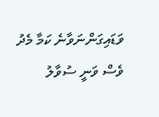ވަޑައިގަންނަވާނެ ކަމާ މެދު ވެސް ވަނީ ސުވާލު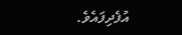އުފެދިފައެވެ.